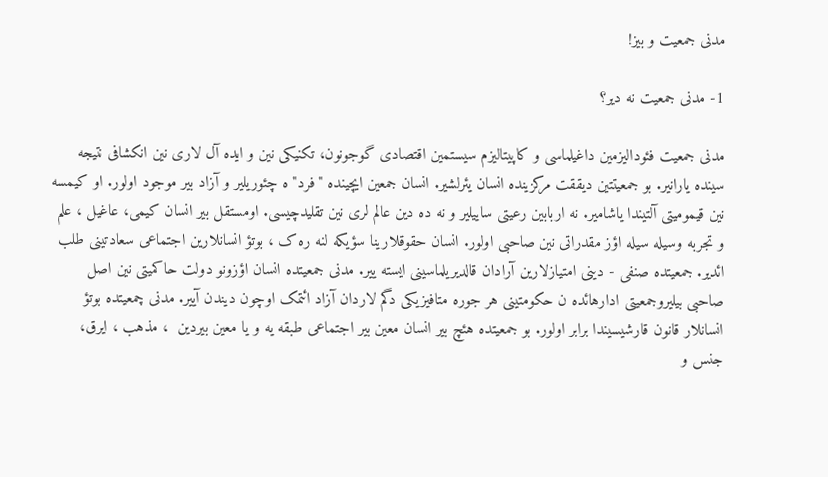مدنی جمعیت و بیز!

1- مدنی جمعیت نه دیر؟

مدنی جمعیت فئودالیزمین داغیلماسی و کاپیتالیزم سیستمین اقتصادی گوجونون، تکنیکی نین و ایده آل لاری نین انکشافی نتیجه سینده یارانیر. بو جمعیتتین دیققت مرکزینده انسان یئرلشیر. انسان جمعین ایچینده "فرد" ه چئوریلیر و آزاد بیر موجود اولور. او کیمسه نین قیمومیتی آلتیندا یاشامیر. نه اربابین رعیتی ساییلیر و نه ده دین عالم لری نین تقلیدچیسی. اومستقل بیر انسان کیمی، عاغیل ، علم و تجربه وسیله سیله اؤز مقدراتی نین صاحبی اولور. انسان حقوقلارینا سؤیکه لنه ره ک ، بوتؤ انسانلارین اجتماعی سعادتینی طلب ائدیر. جمعیتده صنفی - دینی امتیازلارین آرادان قالدیریلماسینی ایسته ییر. مدنی جمعیتده انسان اؤزونو دولت حاکمیتی نین اصل صاحبی بیلیروجمعیتی ادارهائده ن حکومتینی هر جوره متافیزیکی دگم لاردان آزاد ائتمک اوچون دیندن آییر. مدنی چمعیتده بوتؤ انسانلار قانون قارشیسیندا برابر اولور. بو جمعیتده هئچ بیر انسان معین بیر اجتماعی طبقه یه و یا معین بیردین  ، مذهب ، ایرق، جنس و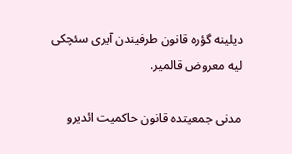دیلینه گؤره قانون طرفیندن آیری سئچکی لیه معروض قالمیر.

مدنی جمعیتده قانون حاکمیت ائدیرو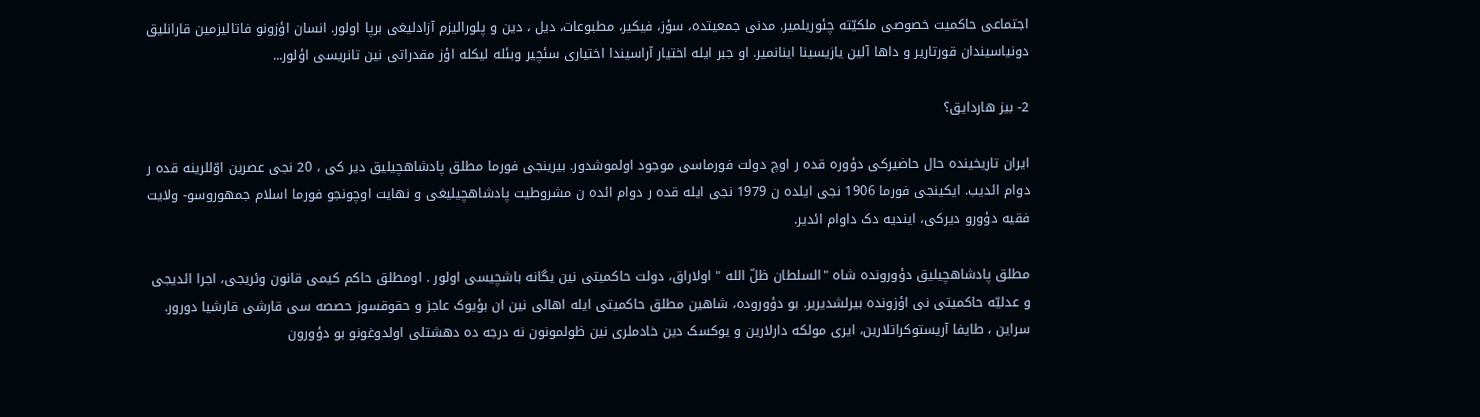اجتماعی حاکمیت خصوصی ملکیّته چئوریلمیر. مدنی جمعیتده، سؤز، فیکیر، مطبوعات، دیل ، دین و پلورالیزم آزادلیغی برپا اولور. انسان اؤزونو فاتالیزمین قارانلیق دونیاسیندان قورتاریر و داها آلین یازیسینا اینانمیر. او جبر ایله اختیار آراسیندا اختیاری سئچیر وبئله لیکله اؤز مقدراتی نین تانریسی اؤلور...

2- بیز هاردایق؟

ایران تاریخینده حال حاضیرکی دؤوره قده ر اوچ دولت فورماسی موجود اولموشدور. بیرینجی فورما مطلق پادشاهچیلیق دیر کی ، 20 نجی عصرین اوّللرینه قده ر دوام ائدیب. ایکینجی فورما 1906 نجی ایلده ن 1979 نجی ایله قده ر دوام ائده ن مشروطیت پادشاهچیلیغی و نهایت اوچونجو فورما اسلام جمهوروسو- ولایت فقیه دؤورو دیرکی، ایندیه دک داوام ائدیر.

مطلق پادشاهچیلیق دؤورونده شاه "السلطان ظلّ الله " اولاراق، دولت حاکمیتی نین یگانه باشچیسی اولور . اومطلق حاکم کیمی قانون وئریجی، اجرا ائدیجی و عدلیّه حاکمیتی نی اؤزونده بیرلشدیریر. بو دؤوروده، شاهین مطلق حاکمیتی ایله اهالی نین ان بؤیوک عاجز و حقوقسوز حصصه سی قارشی قارشیا دورور. سراین ، طایفا آریستوکراتلارین، ایری مولکه دارلارین و یوکسک دین خادملری نین ظولمونون نه درجه ده دهشتلی اولدوغونو بو دؤورون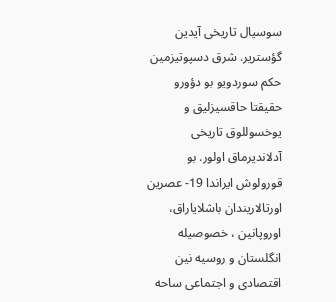سوسیال تاریخی آیدین گؤستریر. شرق دسپوتیزمین حکم سوردویو بو دؤورو حقیقتا حاقسیزلیق و یوخسوللوق تاریخی آدلاندیرماق اولور. بو قورولوش ایراندا 19- عصرین اورتالاریندان باشلایاراق، اوروپانین ، خصوصیله انگلستان و روسیه نین اقتصادی و اجتماعی ساحه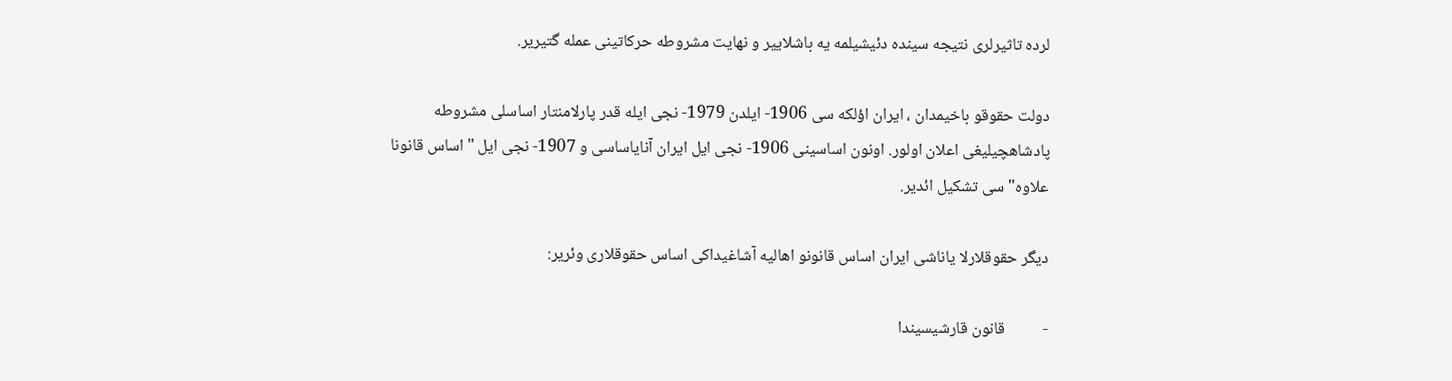لرده تاثیرلری نتیجه سینده دئیشیلمه یه باشلاییر و نهایت مشروطه حرکاتینی عمله گتیریر.

دولت حقوقو باخیمدان ، ایران اؤلکه سی 1906- ایلدن 1979- نجی ایله قدر پارلامنتار اساسلی مشروطه پادشاهچیلیغی اعلان اولور. اونون اساسینی 1906- نجی ایل ایران آنایاساسی و 1907- نجی ایل "اساس قانونا علاوه" سی تشکیل ائدیر.

دیگر حقوقلارلا یاناشی ایران اساس قانونو اهالیه آشاغیداکی اساس حقوقلاری وئریر:

-          قانون قارشیسیندا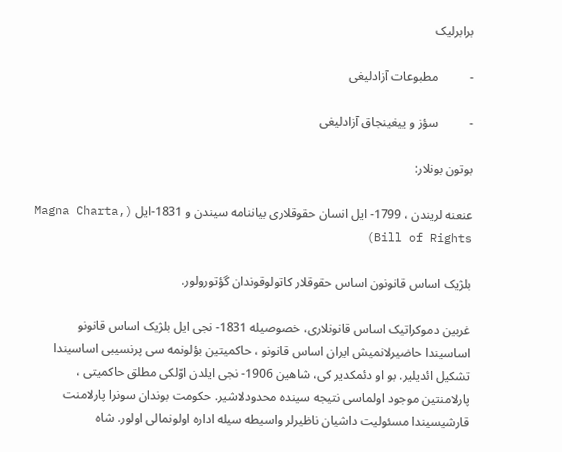برابرلیک

-          مطبوعات آزادلیغی

-          سؤز و ییغینجاق آزادلیغی

بوتون بونلار:

عنعنه لریندن ، 1799- ایل انسان حقوقلاری بیاننامه سیندن و 1831-ایل (Magna Charta, Bill of Rights)

بلژیک اساس قانونون اساس حقوقلار کاتولوقوندان گؤتورولور.

غربین دموکراتیک اساس قانونلاری، خصوصیله 1831- نجی ایل بلژیک اساس قانونو اساسیندا حاضیرلانمیش ایران اساس قانونو ، حاکمیتین بؤلونمه سی پرنسیبی اساسیندا تشکیل ائدیلیر. بو او دئمکدیر کی، شاهین 1906- نجی ایلدن اوّلکی مطلق حاکمیتی ، پارلامنتین موجود اولماسی نتیجه سینده محدودلاشیر. حکومت بوندان سونرا پارلامنت قارشیسیندا مسئولیت داشیان ناظیرلر واسیطه سیله اداره اولونمالی اولور. شاه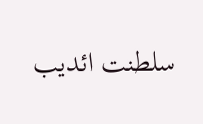سلطنت ائدیب